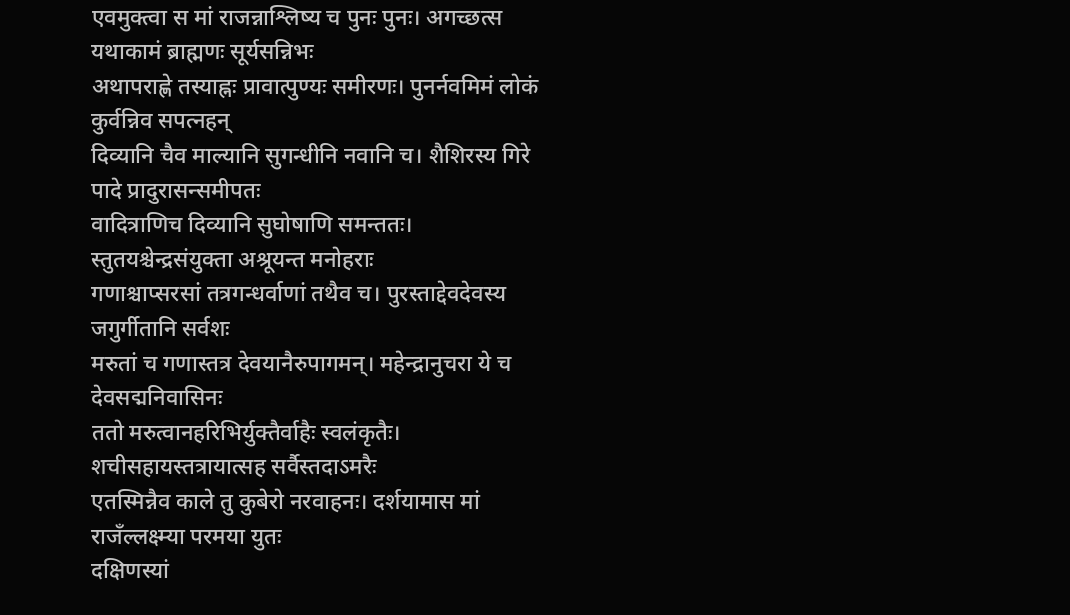एवमुक्त्वा स मां राजन्नाश्लिष्य च पुनः पुनः। अगच्छत्स यथाकामं ब्राह्मणः सूर्यसन्निभः
अथापराह्णे तस्याह्नः प्रावात्पुण्यः समीरणः। पुनर्नवमिमं लोकं कुर्वन्निव सपत्नहन्
दिव्यानि चैव माल्यानि सुगन्धीनि नवानि च। शैशिरस्य गिरे पादे प्रादुरासन्समीपतः
वादित्राणिच दिव्यानि सुघोषाणि समन्ततः। स्तुतयश्चेन्द्रसंयुक्ता अश्रूयन्त मनोहराः
गणाश्चाप्सरसां तत्रगन्धर्वाणां तथैव च। पुरस्ताद्देवदेवस्य जगुर्गीतानि सर्वशः
मरुतां च गणास्तत्र देवयानैरुपागमन्। महेन्द्रानुचरा ये च देवसद्मनिवासिनः
ततो मरुत्वानहरिभिर्युक्तैर्वाहैः स्वलंकृतैः। शचीसहायस्तत्रायात्सह सर्वैस्तदाऽमरैः
एतस्मिन्नैव काले तु कुबेरो नरवाहनः। दर्शयामास मां राजँल्लक्ष्म्या परमया युतः
दक्षिणस्यां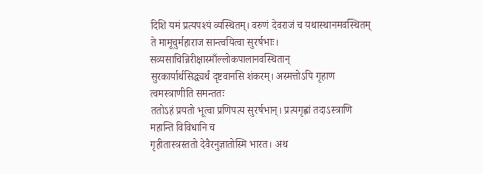दिशि यमं प्रत्यपश्यं व्यस्थितम्। वरुणं देवराजं च यथास्थानमवस्थितम्
ते मामूचुर्महाराज सान्त्वयित्वा सुरर्षभाः। सव्यसाचिन्निरीक्षास्माँल्लोकपालानवस्थितान्
सुरकार्यार्थसिद्ध्यर्थं दृष्टवानसि शंकरम्। अस्मत्तोऽपि गृहाण त्वमस्त्राणीति समन्ततः
ततोऽहं प्रयतो भूत्वा प्रणिपत्य सुरर्षभान्। प्रत्यगृह्णां तदाऽस्त्राणि महान्ति विविधानि च
गृहीतास्त्रस्ततो देवैरनुज्ञातोस्मि भारत। अथ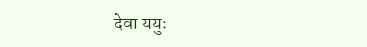देवा ययुः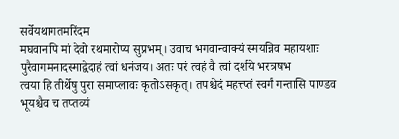सर्वेयथागतमरिंदम
मघवानपि मां देवो रथमारोप्य सुप्रभम्। उवाच भगवान्वाक्यं स्मयन्निव महायशाः
पुरैवागमनादस्माद्वेदाहं त्वां धनंजय। अतः परं त्वहं वै त्वां दर्शये भरत्रषभ
त्वया हि तीर्थेषु पुरा समाप्लावः कृतोऽसकृत्। तपश्चेदं महत्त्प्तं स्वर्गं गन्तासि पाण्डव
भूयश्चैव च तप्तव्यं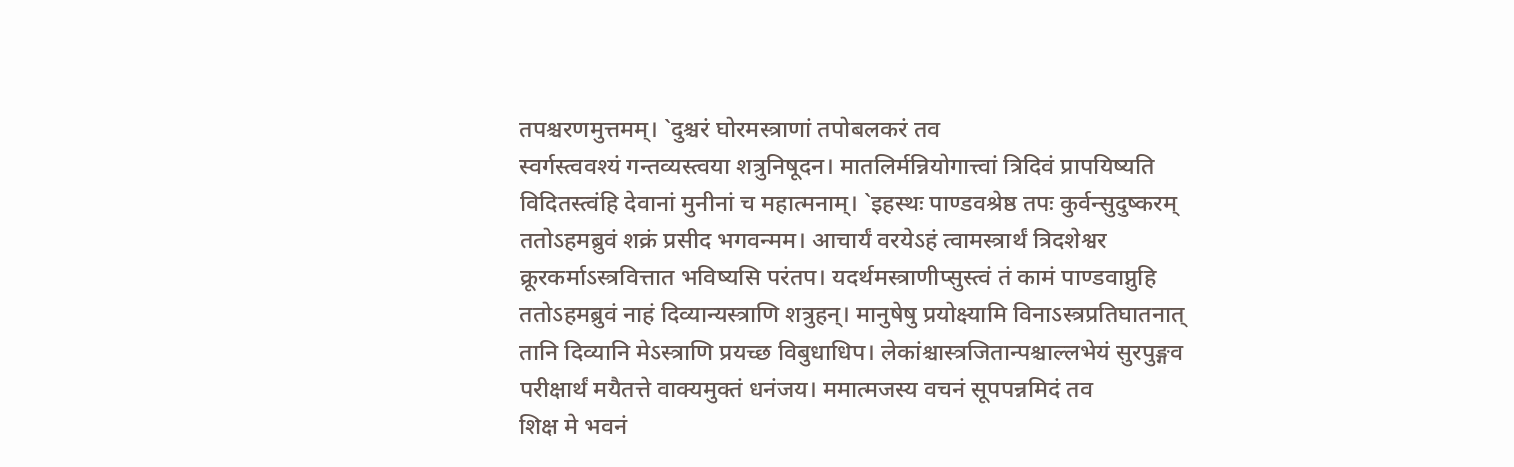तपश्चरणमुत्तमम्। `दुश्चरं घोरमस्त्राणां तपोबलकरं तव
स्वर्गस्त्ववश्यं गन्तव्यस्त्वया शत्रुनिषूदन। मातलिर्मन्नियोगात्त्वां त्रिदिवं प्रापयिष्यति
विदितस्त्वंहि देवानां मुनीनां च महात्मनाम्। `इहस्थः पाण्डवश्रेष्ठ तपः कुर्वन्सुदुष्करम्
ततोऽहमब्रुवं शक्रं प्रसीद भगवन्मम। आचार्यं वरयेऽहं त्वामस्त्रार्थं त्रिदशेश्वर
क्रूरकर्माऽस्त्रवित्तात भविष्यसि परंतप। यदर्थमस्त्राणीप्सुस्त्वं तं कामं पाण्डवाप्नुहि
ततोऽहमब्रुवं नाहं दिव्यान्यस्त्राणि शत्रुहन्। मानुषेषु प्रयोक्ष्यामि विनाऽस्त्रप्रतिघातनात्
तानि दिव्यानि मेऽस्त्राणि प्रयच्छ विबुधाधिप। लेकांश्चास्त्रजितान्पश्चाल्लभेयं सुरपुङ्गव
परीक्षार्थं मयैतत्ते वाक्यमुक्तं धनंजय। ममात्मजस्य वचनं सूपपन्नमिदं तव
शिक्ष मे भवनं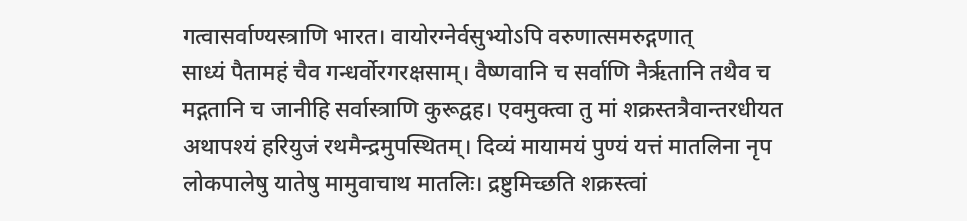गत्वासर्वाण्यस्त्राणि भारत। वायोरग्नेर्वसुभ्योऽपि वरुणात्समरुद्गणात्
साध्यं पैतामहं चैव गन्धर्वोरगरक्षसाम्। वैष्णवानि च सर्वाणि नैर्ऋतानि तथैव च
मद्गतानि च जानीहि सर्वास्त्राणि कुरूद्वह। एवमुक्त्वा तु मां शक्रस्तत्रैवान्तरधीयत
अथापश्यं हरियुजं रथमैन्द्रमुपस्थितम्। दिव्यं मायामयं पुण्यं यत्तं मातलिना नृप
लोकपालेषु यातेषु मामुवाचाथ मातलिः। द्रष्टुमिच्छति शक्रस्त्वां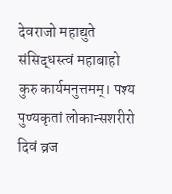देवराजो महाद्युते
संसिद्धस्त्वं महाबाहो कुरु कार्यमनुत्तमम्। पश्य पुण्यकृतां लोकान्सशरीरो दिवं व्रज